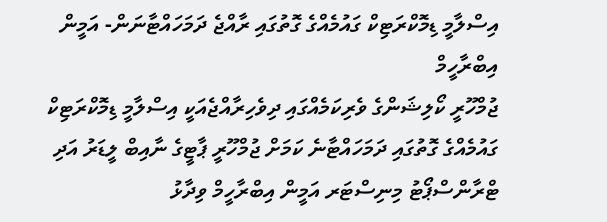އިސްލާމީ ޑިމޮކްރަޓިކް ގައުމެއްގެ ގޮތުގައި ރާއްޖެ ދަމަހައްޓާނަން- އަމީން އިބްރާހީމް
ޖުމްހޫރީ ކޯލިޝަންގެ ވެރިކަމެއްގައި ދިވެހިރާއްޖެއަކީ އިސްލާމީ ޑިމޮކްރަޓިކް ގައުމެއްގެ ގޮތުގައި ދަމަހައްޓާނެ ކަމަށް ޖުމްހޫރީ ޕާޓީގެ ނާއިބް ލީޑަރު އަދި ޓްރާންސްޕޯޓު މިނިސްޓަރ އަމީން އިބްރާހީމް ވިދާޅު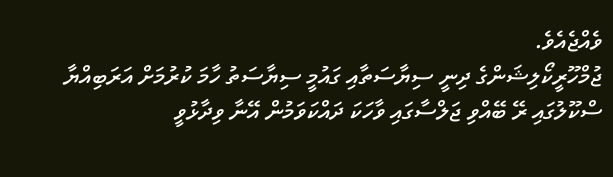ވެއްޖެއެވެ.
ޖުމްހޫރީކޯލިޝަންގެ ދިނީ ސިޔާސަތާއި ގައުމީ ސިޔާސަތު ހާމަ ކުރުމަށް އަރަބިއްޔާ ސްކޫލުގައި ރޭ ބޭއްވި ޖަލްސާގައި ވާހަކަ ދައްކަވަމުން އޭނާ ވިދާޅުވީ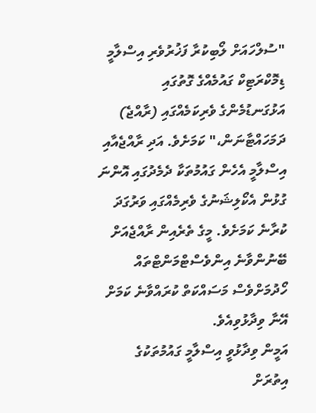"ސުލްހައަށް ލޯބިކުރާ ފަޚުރުވެރި އިސްލާމީ ޑިމޮކްރަޓިކް ގައުމެއްގެ ގޮތުގައި އަޅުގަނޑުމެންގެ ވެރިކަމެއްގައި (ރާއްޖެ) ދަމަހައްޓާނަން،" ކަމަށެވެ. އަދި ރާއްޖެއާއި އިސްލާމީ އެހެން ގައުމުތަކާ ދެމެދުގައި އޮންނަ ގުޅުން އެކޯލިޝަނުގެ ވެރިމެއްގައި ވަރުގަދަ ކުރާނެ ކަމަށެވެ. މީގެ ތެރެއިން ރާއްޖެއަށް ބޭނުންވާނެ އިންވެސްޓްމަންޓްތައް ހޯދުމަށްވެސް މަސައްކަތް ކުރައްވާނެ ކަމަށް އޭނާ ވިދާޅުވިއެވެ.
އަމީން ވިދާޅުވީ އިސްލާމީ ގައުމުތަކުގެ އިތުރަށް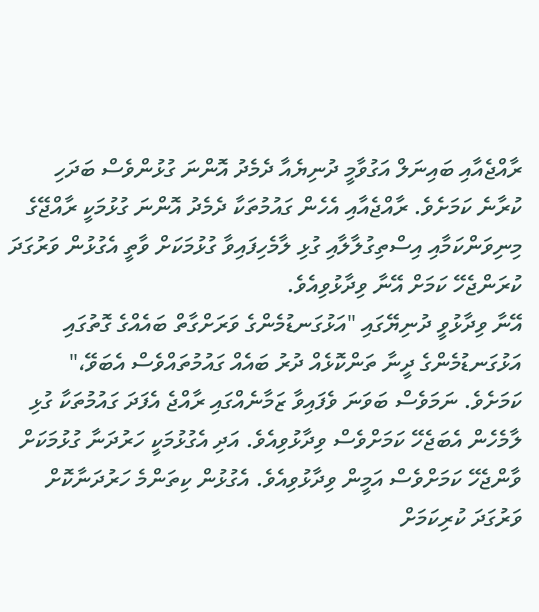ރާއްޖެއާއި ބައިނަލް އަގުވާމީ ދުނިޔެއާ ދެމެދު އޮންނަ ގުޅުންވެސް ބަދަހި ކުރާނެ ކަމަށެވެ. ރާއްޖެއާއި އެހެން ގައުމުތަކާ ދެމެދު އޮންނަ ގުޅުމަކީ ރާއްޖޭގެ މިނިވަންކަމާއި އިސްތިގުލާލާއި ގުޅި ލާމެހިފައިވާ ގުޅުމަކަށް ވާތީ އެގުޅުން ވަރުގަދަ ކުރަންޖެހޭ ކަމަށް އޭނާ ވިދާޅުވިއެވެ.
އޭނާ ވިދާޅުވީ ދުނިޔޭގައި "އަޅުގަނޑުމެންގެ ވަރަށްގާތް ބައެއްގެ ގޮތުގައި އަޅުގަނޑުމެންގެ ދީނާ ތަންކޮޅެއް ދުރު ބައެއް ގައުމުތައްވެސް އެބަވޭ،" ކަމަށެވެ. ނަމަވެސް ބަވަނަ ވެފައިވާ ޒަމާނެއްގައި ރާއްޖެ އެފަދަ ގައުމުތަކާ ގުޅި ލާމެހެން އެބަޖެހޭ ކަމަށްވެސް ވިދާޅުވިއެވެ. އަދި އެގުޅުމަކީ ހަރުދަނާ ގުޅުމަކަށް ވާންޖެހޭ ކަމަށްވެސް އަމީން ވިދާޅުވިއެވެ. އެގުޅުން ކިތަންމެ ހަރުދަނާކޮށް ވަރުގަދަ ކުރިކަމަށް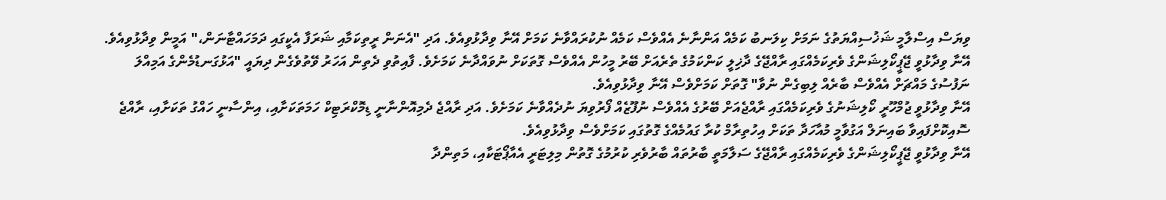ވިޔަސް އިސްލާމީ ޝަޚުސިއްޔަތުގެ ނަމަށް ކިލަނބު ކަމެއް އަންނާނެ އެއްވެސް ކަމެއް ނުކުރައްވާނެ ކަމަށް އޭނާ ވިދާޅުވިއެވެ. އަދި "އެނަން ރީތިކަމާއި ޝަރަފާ އެކީގައި ދަމަހައްޓާނަން،" އަމީން ވިދާޅުވިއެވެ.
އޭނާ ވިދާޅުވީ ޖޭޕީކޯލިޝަންގެ ވެރިކަމެއްގައި ރާއްޖޭގެ ދާޚިލީ ކަންކަމުގެ ތެރެއަށް ބޭރު މީހުން އެއްވެސް ގޮތަކަށް ނުވައްދާނެ ކަމަށެވެ. ފާއިތުވި ދެތިން އަހަރު ވޭތުވެގެން ދިޔައީ "އަޅުގަނޑުމެންގެ އަމިއްލަ ނަފުސުގެ މައްޗަށް އެއްވެސް ބާރެއް ލިބިގެން ނުވާ" ގޮތަށް ކަމަށްވެސް އޭނާ ވިދާޅުވިއެވެ.
އޭނާ ވިދާޅުވީ ޖުމްހޫރީ ކޯލިޝަނުގެ ވެރިކަމެއްގައި ރާއްޖެއަށް ބޭރުގެ އެއްވެސް ނުފޫޒެއް ފޯރުވިޔަ ނުދެއްވާނެ ކަމަށެވެ. އަދި ރާއްޖެ ދެމިއޮންނާނީ ޑިމޮކްރަޓިކް ހަމަތަކަށާއި، އިންސާނީ ހައްގު ތަކަށާއި، ރާއްޖެ ސޮއިކޮށްފައިވާ ބައިނަލް އަގުވާމީ މުއާހަދާ ތަކަށް އިހުތިރާމް ކުރާ ގައުމެއްގެ ގޮތުގައި ކަމަށްވެސް ވިދާޅުވިއެވެ.
އޭނާ ވިދާޅުވީ ޖޭޕީކޯލިޝަންގެ ވެރިކަމެއްގައި ރާއްޖޭގެ ސަލާމަތީ ބާރުތައް ބާރުވެރި ކުރުމުގެ ގޮތުން މިލިޓަރީ އެއާޕޯޓަކާއި، މަތިންދާ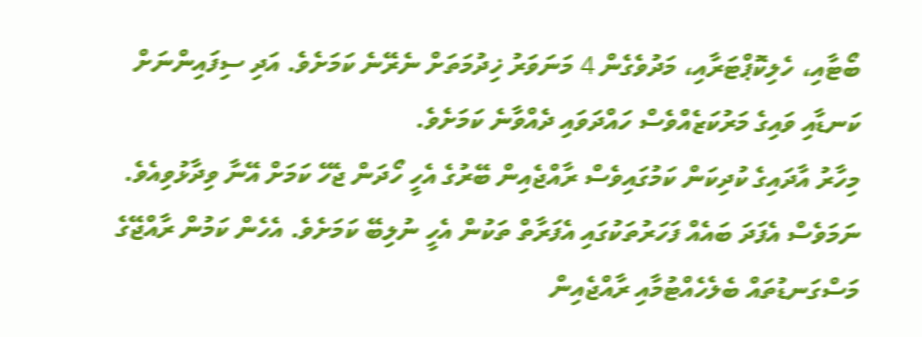ބޯޓާއި، ހެލިކޮޕްޓަރާއި، މަދުވެގެން 4 މަނަވަރު ޚިދުމަތަށް ނެރޭނެ ކަމަށެވެ. އަދި ސިފައިންނަށް ކަނޑާއި ވައިގެ މަރުކަޒެއްވެސް ހައްދަވައި ދެއްވާނެ ކަމަށެވެ.
މިހާރު އާދައިގެ ކުދިކަން ކަމުގައިވެސް ރާއްޖެއިން ބޭރުގެ އެހީ ހޯދަން ޖެހޭ ކަމަށް އޭނާ ވިދާޅުވިއެވެ. ނަމަވެސް އެފަދަ ބައެއް ފަހަރުތަކުގައި އެފަރާތް ތަކުން އެހީ ނުލިބޭ ކަމަށެވެ. އެހެން ކަމުން ރާއްޖޭގެ މަސްގަނޑުތައް ބެލެހެއްޓުމާއި ރާއްޖެއިން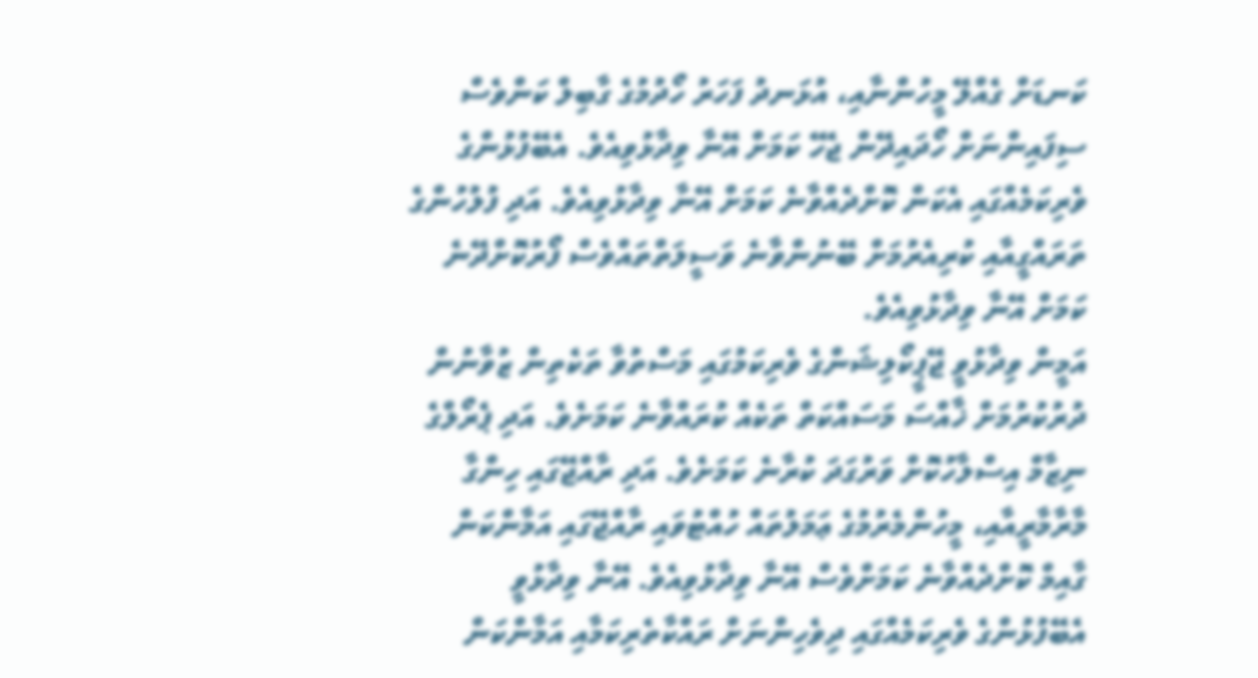ކަނޑަށް ގެއްލޭ މީހުންނާއި، އުޅަނދު ފަހަރު ހޯދުމުގެ ގާބިލް ކަންވެސް ސިފައިންނަށް ހޯދައިދޭން ޖެހޭ ކަމަށް އޭނާ ވިދާޅުވިއެވެ. އެބޭފުޅުންގެ ވެރިކަމެއްގައި އެކަން ކޮށްދެއްވާނެ ކަމަށް އޭނާ ވިދާޅުވިއެވެ. އަދި ފުލުހުންގެ ތަރައްގީއާއި ކުރިއެރުމަށް ބޭނުންވާނެ ވަސީލަތްތައްވެސް ފޯރުކޮށްދޭނެ ކަމަށް އޭނާ ވިދާޅުވިއެވެ.
އަމީން ވިދާޅުވީ ޖޭޕީކޯލިޝަންގެ ވެރިކަމުގައި މަސްތުވާ ތަކެތިން ޒުވާނުން ދުރުކުރުމަށް ޚާއްސަ މަސައްކަތް ތަކެއް ކުރައްވާނެ ކަމަށެވެ. އަދި ޕެރޯލްގެ ނިޒާމް އިސްލާހުކޮށް ވަރުގަދަ ކުރާނެ ކަމަށެވެ. އަދި ރާއްޖޭގައި ހިންގާ މާރާމާރީއާއި، މީހުންމެރުމުގެ ޢަމަލުތައް ހުއްޓުވައި ރާއްޖޭގައި އަމާންކަން ގާއިމް ކޮށްދެއްވާނެ ކަމަށްވެސް އޭނާ ވިދާޅުވިއެވެ. އޭނާ ވިދާޅުވީ އެބޭފުޅުންގެ ވެރިކަމެއްގައި ދިވެހިންނަށް ރައްކާތެރިކަމާއި އަމާންކަން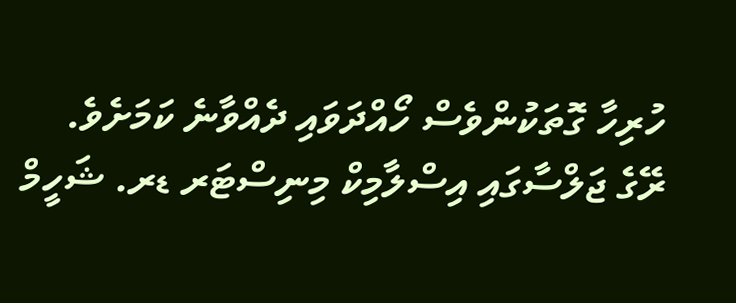ހުރިހާ ގޮތަކުންވެސް ހޯއްދަވައި ދެއްވާނެ ކަމަށެވެ.
ރޭގެ ޖަލްސާގައި އިސްލާމިކް މިނިސްޓަރ ޑރ. ޝަހީމް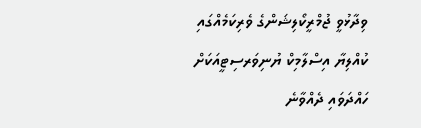ވިދާޅުވީ ޖުމްރީކޯލިޝަންގެ ވެރިކަމެއްގައި ކުއްލިޔާ އިސްލާމިކް ޔުނިވަރސިޓީއަކަށް ހައްދަވައި ދެއްވާނެ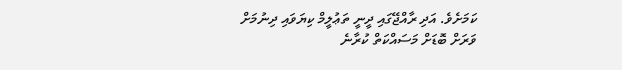ކަމަށެވެ. އަދި ރާއްޖޭގައި ދީނީ ތަޢުލީމް ކިޔަވައި ދިނުމަށް ވަރަށް ބޮޑަށް މަސައްކަތް ކުރާނެ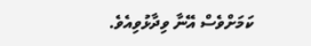ކަމަށްވެސް އޭނާ ވިދާޅުވިއެވެ.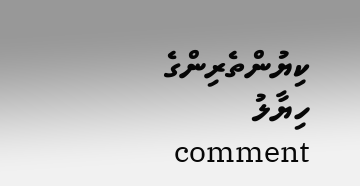ކިޔުންތެރިންގެ ހިޔާލު comment